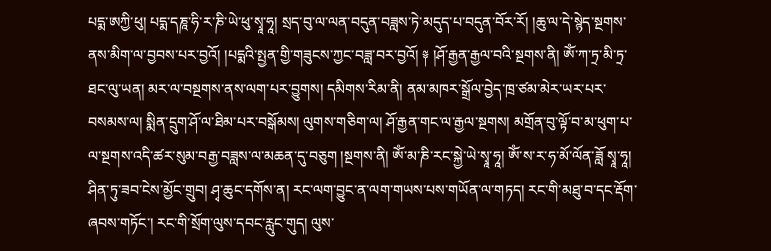པདྨ་ཨཀྱི་ཕུ། པདྨ་དཎཱ་ཧི་ར་ཎི་ཡེ་ཕུ་སྭཱ་ཧཱ། སྲད་བུ་ལ་ལན་བདུན་བཟླས་ཏེ་མདུད་པ་བདུན་བོར་རོ། །ཆུ་ལ་དེ་སྙེད་སྔགས་ནས་མིག་ལ་བྱབས་པར་བྱའོ། །པདྨའི་སྤྱན་གྱི་གཟུངས་ཀྱང་བཟླ་བར་བྱའོ། ༈ །ཤོ་རྒྱན་རྒྱལ་བའི་སྔགས་ནི། ཨོཾ་ཀ་ཏྲ་མི་ཏྲ་ཐང་ལུ་ཡན། མར་ལ་བསྔགས་ནས་ལག་པར་བྱུགས། དམིགས་རིམ་ནི། ནམ་མཁར་སྒྲོལ་བྱེད་ཁྲ་ཙམ་མེར་ཡར་པར་བསམས་ལ། སྨིན་དྲུག་ཤོ་ལ་ཐིམ་པར་བསྒོམས། ལུགས་གཅིག་ལ། ཤོ་རྒྱན་གང་ལ་རྒྱལ་སྔགས། མགྲོན་བུ་ལྟོ་བ་མ་ཕུག་པ་ལ་སྔགས་འདི་ཚར་སུམ་བརྒྱ་བཟླས་ལ་མཆན་དུ་བཅུག །སྔགས་ནི། ཨོཾ་མ་ཎི་རང་སྐྱེ་ཡེ་སྭཱ་ཧཱ། ཨོཾ་ས་ར་ཧ་མོ་ལོན་ཟློ སྭཱ་ཧཱ། ཤིན་ཏུ་ཟབ་ངེས་མྱོང་གྲུབ། ཤྭ་ཆུང་དགོས་ན། རང་ལག་བྱུང་ན་ལག་གཡས་པས་གཡོན་ལ་གཏད། རང་གི་མཐུ་བ་དང་རྡོག་ཞབས་གཏོང་། རང་གི་སྲོག་ལུས་དབང་རླུང་གུད། ལུས་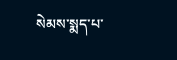སེམས་སྨད་པ་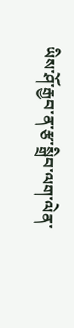ཡིས་ཤོ་རྒྱབ་ན་རྩ་སྒྲིབ་ལག་ལེན་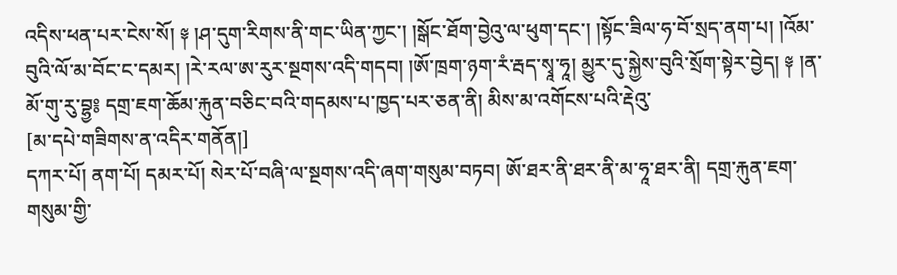འདིས་ཕན་པར་ངེས་སོ། ༈ །ཤ་དུག་རིགས་ནི་གང་ཡིན་ཀྱང་། །སྒོང་ཐོག་བྱེའུ་ལ་ཕུག་དང་། །སྟོང་ཟིལ་ཧ་བོ་སྲད་ནག་པ། །འོམ་བུའི་ལོ་མ་བོང་ང་དམར། །རེ་རལ་ཨ་རུར་སྔགས་འདི་གདབ། །ཨོ་ཁྲག་ཉག་རཾ་རྦད་སྭཱ་ཧཱ། མྱུར་དུ་སྐྱེས་བུའི་སྲོག་སྟེར་བྱེད། ༈ །ན་མོ་གུ་རུ་བྷྱ༔ དགྲ་ཇག་ཆོམ་རྐུན་བཅིང་བའི་གདམས་པ་ཁྱད་པར་ཅན་ནི། མིས་མ་འགོངས་པའི་རྡེའུ་
[མ་དཔེ་གཟིགས་ན་འདིར་གནོན།]
དཀར་པོ། ནག་པོ། དམར་པོ། སེར་པོ་བཞི་ལ་སྔགས་འདི་ཞག་གསུམ་བཏབ། ཨོ་ཐར་ནི་ཐར་ནི་མ་ཧཱ་ཐར་ནི། དགྲ་རྐུན་ཇག་གསུམ་གྱི་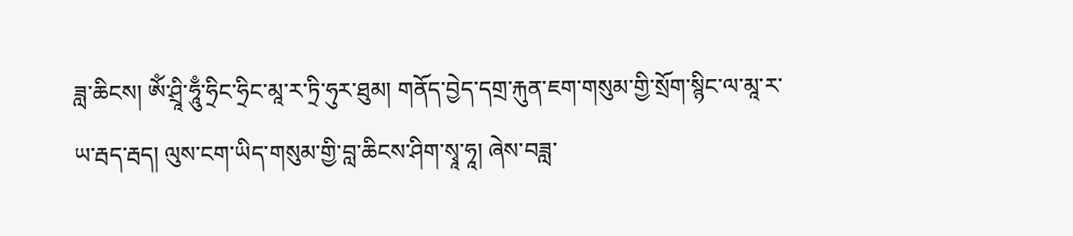ཟླ་ཆིངས། ཨོཾ་ཤྲཱི་ཧཱུྃ་ཧྲིང་ཧྲིང་མཱ་ར་ཏྲི་ཧུར་ཐུམ། གནོད་བྱེད་དགྲ་རྐུན་ཇག་གསུམ་གྱི་སྲོག་སྙིང་ལ་མཱ་ར་ཡ་རྦད་རྦད། ལུས་ངག་ཡིད་གསུམ་གྱི་བླ་ཆིངས་ཤིག་སྭཱ་ཧཱ། ཞེས་བཟླ་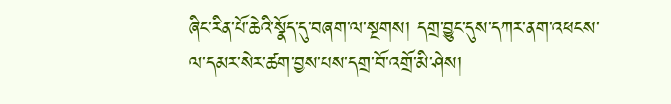ཞིང་རིན་པོ་ཆེའི་སྣོད་དུ་བཞག་ལ་སྔགས། དགྲ་བྱུང་དུས་དཀར་ནག་འཕངས་ལ་དམར་སེར་ཚག་བྱས་པས་དགྲ་བོ་འགྲོ་མི་ཤེས།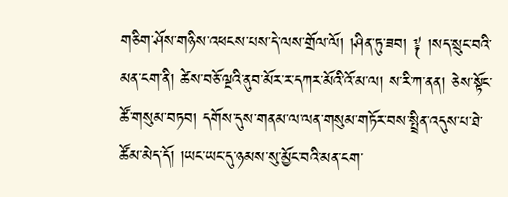གཅིག་ཤོས་གཉིས་འཕངས་པས་དེ་ལས་གྲོལ་ལོ། །ཤིན་ཏུ་ཟབ། ༈ །སད་སྲུང་བའི་མན་ངག་ནི། ཚེས་བཅོ་ལྔའི་ནུབ་མོར་ར་དཀར་མོའི་འོ་མ་ལ། ས་རི་ཀ་ནན། ཅེས་སྟོང་ཚོ་གསུམ་བཏབ། དགོས་དུས་གནམ་ལ་ལན་གསུམ་གཏོར་བས་སྤྲིན་འདུས་པ་ཐེ་ཚོམ་མེད་དོ། །ཡང་ཡང་དུ་ཉམས་སུ་མྱོང་བའི་མན་ངག་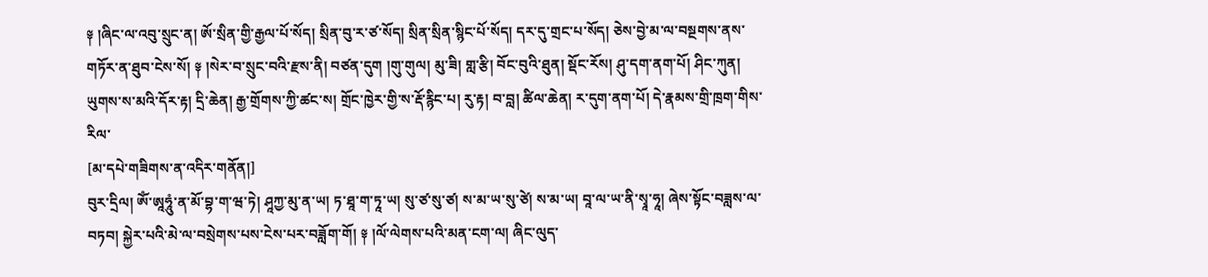༈ །ཞིང་ལ་འབུ་སྲུང་ན། ཨོ་སྲིན་གྱི་རྒྱལ་པོ་སོད། སྲིན་བུ་ར་ཙ་སོད། སྲིན་སྲིན་སྙིང་པོ་སོད། དར་དུ་གྲང་པ་སོད། ཅེས་བྱེ་མ་ལ་བསྔགས་ནས་གཏོར་ན་ཐུབ་ངེས་སོ། ༈ །སེར་བ་སྲུང་བའི་རྫས་ནི། བཙན་དུག །གུ་གུལ། མུ་ཟི། གླ་རྩི། བོང་བུའི་ཐུན། སྡོང་རོས། ཤུ་དག་ནག་པོ། ཤིང་ཀུན། ཡུགས་ས་མའི་དོར་རྟ། དྲི་ཆེན། རྒྱ་གྲོགས་ཀྱི་ཚང་ས། གྲོང་ཁྱེར་གྱི་ས་རྡོ་རྙིང་པ། རུ་རྟ། བ་བླ། ཚིལ་ཆེན། ར་དུག་ནག་པོ། དེ་རྣམས་གྲི་ཁྲག་གིས་རིལ་
[མ་དཔེ་གཟིགས་ན་འདིར་གནོན།]
བུར་དྲིལ། ཨོཾ་ཨཱཧཱུཾ་ན་མོ་བྷ་ག་ཝ་ཏེ། ཤཱཀྱ་མུ་ན་ཡ། ཏ་ཐཱ་ག་ཏཱ་ཡ། སུ་ཙ་སུ་ཙ། ས་མ་ཡ་སུ་ཙེ། ས་མ་ཡ། བཱ་ལ་ཡ་ནི་སྭཱ་ཧཱ། ཞེས་སྟོང་བཟླས་ལ་བཏབ། སྐྱེར་པའི་མེ་ལ་བསྲེགས་པས་ངེས་པར་བཟློག་གོ། ༈ །ལོ་ལེགས་པའི་མན་ངག་ལ། ཞིང་ལུད་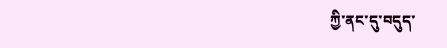ཀྱི་ནང་དུ་བདུད་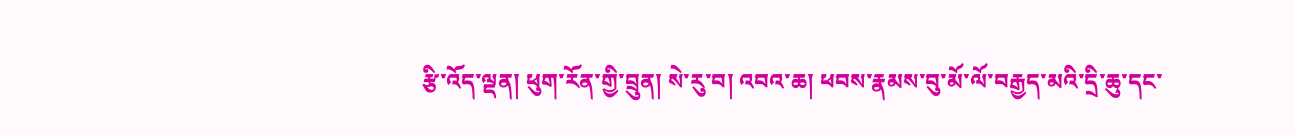རྩི་འོད་ལྡན། ཕུག་རོན་གྱི་བྲུན། སེ་རུ་བ། འབའ་ཆ། ཕབས་རྣམས་བུ་མོ་ལོ་བརྒྱད་མའི་དྲི་ཆུ་དང་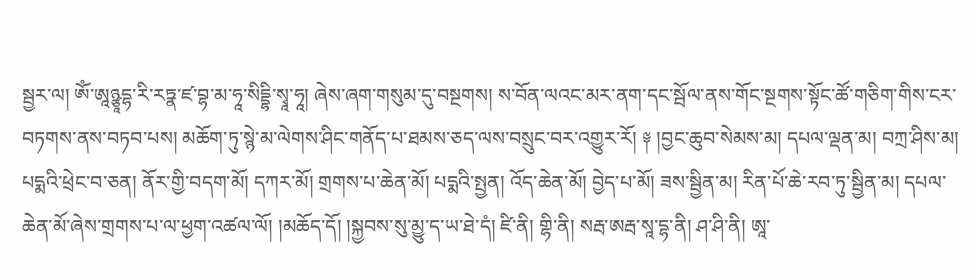སྦྱར་ལ། ཨོཾ་ཨཱཉྩཱདྷ་རི་རཏྣ་ཛ་བྷ་མ་ཧཱ་སིདྡྷི་སྭཱ་ཧཱ། ཞེས་ཞག་གསུམ་དུ་བསྔགས། ས་བོན་ལའང་མར་ནག་དང་སྦོལ་ནས་གོང་སྔགས་སྟོང་ཚོ་གཅིག་གིས་ངར་བཏགས་ནས་བཏབ་པས། མཆོག་ཏུ་སྙེ་མ་ལེགས་ཤིང་གནོད་པ་ཐམས་ཅད་ལས་བསྲུང་བར་འགྱུར་རོ། ༈ །བྱང་ཆུབ་སེམས་མ། དཔལ་ལྡན་མ། བཀྲ་ཤིས་མ། པདྨའི་ཕྲེང་བ་ཅན། ནོར་གྱི་བདག་མོ། དཀར་མོ། གྲགས་པ་ཆེན་མོ། པདྨའི་སྤྱན། འོད་ཆེན་མོ། བྱེད་པ་མོ། ཟས་སྦྱིན་མ། རིན་པོ་ཆེ་རབ་ཏུ་སྦྱིན་མ། དཔལ་ཆེན་མོ་ཞེས་གྲགས་པ་ལ་ཕྱག་འཚལ་ལོ། །མཆོད་དོ། །སྐྱབས་སུ་མྱུ་ད་ཡ་ཐེ་དཾ། ཛི་ནི། གྷི་ནི། སརྦ་ཨརྦ་སཱ་དྷ་ནི། ཤ་ཤི་ནི། ཨཱ་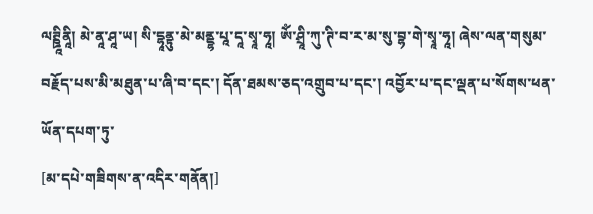ལཊྛཱིནཱི། མེ་ནཱ་ཤཱ་ཡ། སི་དྷཱནྟུ་མེ་མནྡྷ་པཱ་དཱ་སྭཱ་ཧཱ། ༀ་ཤྲཱི་ཀུ་ཊི་བ་ར་མ་སུ་བྷ་གེ་སྭཱ་ཧཱ། ཞེས་ལན་གསུམ་བརྗོད་པས་མི་མཐུན་པ་ཞི་བ་དང་། དོན་ཐམས་ཅད་འགྲུབ་པ་དང་། འབྱོར་པ་དང་ལྡན་པ་སོགས་ཕན་ཡོན་དཔག་ཏུ་
[མ་དཔེ་གཟིགས་ན་འདིར་གནོན།]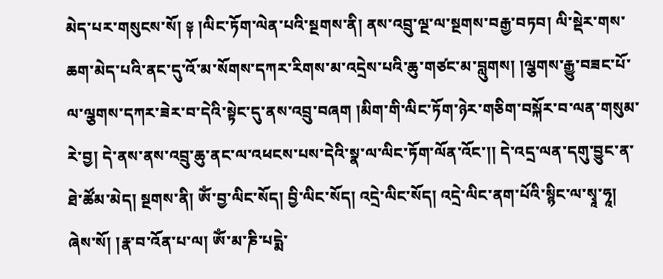མེད་པར་གསུངས་སོ། ༈ །ལིང་ཏོག་ལེན་པའི་སྔགས་ནི། ནས་འབྲུ་ལྔ་ལ་སྔགས་བརྒྱ་བཏབ། ལི་སྡེར་གས་ཆག་མེད་པའི་ནང་དུ་འོ་མ་སོགས་དཀར་རིགས་མ་འདྲེས་པའི་ཆུ་གཙང་མ་བླུགས། །ལྕགས་རྒྱུ་བཟང་པོ་ལ་ལྕགས་དཀར་ཟེར་བ་དེའི་སྟེང་དུ་ནས་འབྲུ་བཞག །མིག་གི་ལིང་ཏོག་ཉེར་གཅིག་བསྐོར་བ་ལན་གསུམ་རེ་བྱ། དེ་ནས་ནས་འབྲུ་ཆུ་ནང་ལ་འཕངས་པས་དེའི་སྣ་ལ་ལིང་ཏོག་ལོན་འོང་།། དེ་འདྲ་ལན་དགུ་བྱུང་ན་ཐེ་ཚོམ་མེད། སྔགས་ནི། ཨོཾ་བྱ་ལིང་སོད། བྱི་ལིང་སོད། འདྲེ་ལིང་སོད། འདྲེ་ལིང་ནག་པོའི་སྙིང་ལ་སྭཱ་ཧཱ། ཞེས་སོ། །རྣ་བ་འོན་པ་ལ། ཨོཾ་མ་ཎི་པདྨེ་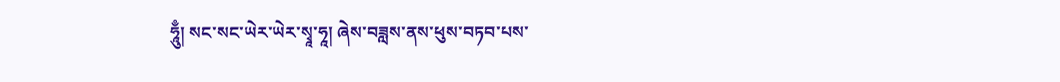ཧཱུྃ། སང་སང་ཡེར་ཡེར་སྭཱ་ཧཱ། ཞེས་བཟླས་ནས་ཕུས་བཏབ་པས་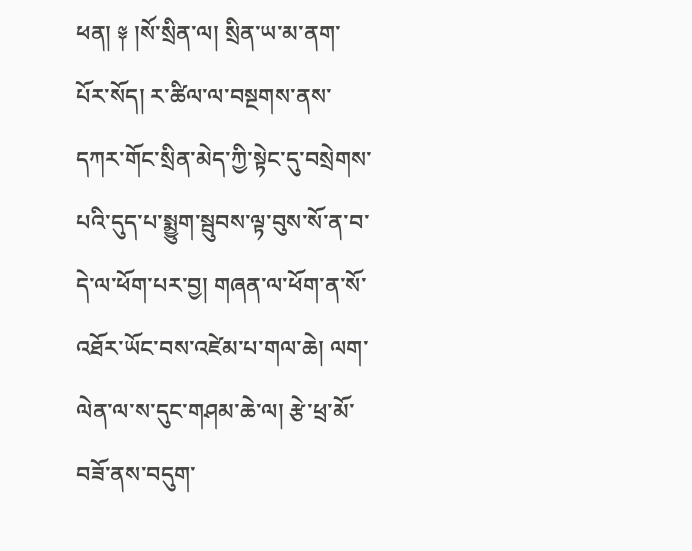ཕན། ༈ །སོ་སྲིན་ལ། སྲིན་ཡ་མ་ནག་པོར་སོད། ར་ཚིལ་ལ་བསྔགས་ནས་དཀར་གོང་སྲིན་མེད་ཀྱི་སྟེང་དུ་བསྲེགས་པའི་དུད་པ་སྨྱུག་སྦུབས་ལྟ་བུས་སོ་ན་བ་དེ་ལ་ཕོག་པར་བྱ། གཞན་ལ་ཕོག་ན་སོ་འཐོར་ཡོང་བས་འཛེམ་པ་གལ་ཆེ། ལག་ལེན་ལ་ས་དུང་གཤམ་ཆེ་ལ། རྩེ་ཕྲ་མོ་བཟོ་ནས་བདུག་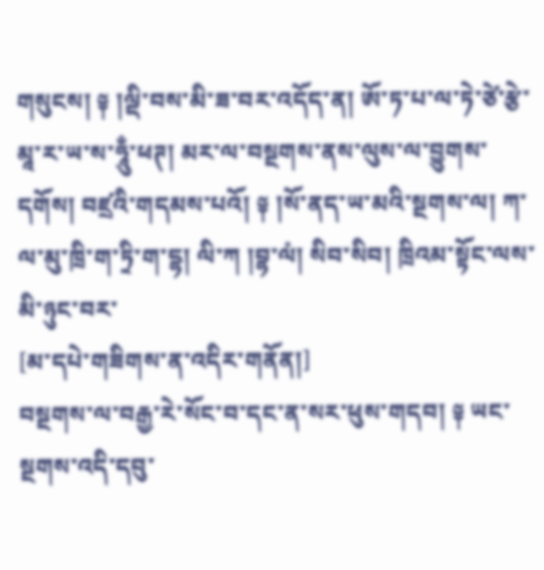གསུངས། ༈ །ལྡི་བས་མི་ཟ་བར་འདོད་ན། ཨོ་ཏ་པ་ལ་ཏེ་ཙེ་རྩེ་མཱ་ར་ཡ་ས་ཧཱུྃ་ཕཊ། མར་ལ་བསྔགས་ནས་ལུས་ལ་བྱུགས་དགོས། བཛྲའི་གདམས་པའོ། ༈ །སོ་ནད་ཡ་མའི་སྔགས་ལ། ཀ་ལ་མུ་ཁྲི་ག་ཏྲི་ག་དྷ། ལི་ཀ །བྷ་ལཾ། སིབ་སིབ། ཁྲིའམ་སྟོང་ལས་མི་ཉུང་བར་
[མ་དཔེ་གཟིགས་ན་འདིར་གནོན།]
བསྔགས་ལ་བརྒྱ་རེ་སོང་བ་དང་ན་སར་ཕུས་གདབ། ༈ ཡང་སྔགས་འདི་དབུ་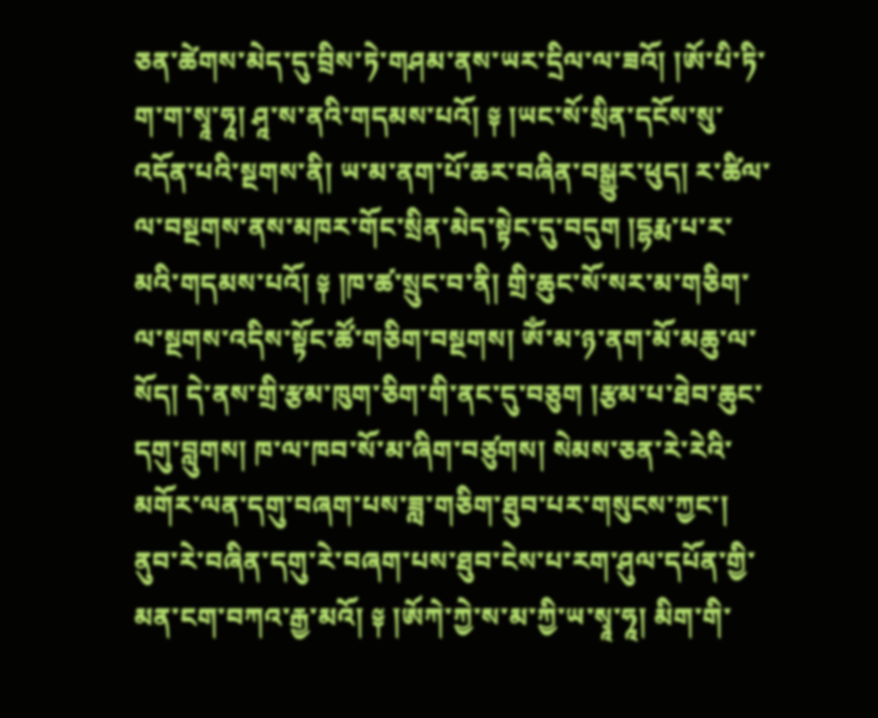ཅན་ཚེགས་མེད་དུ་བྲིས་ཏེ་གཤམ་ནས་ཡར་དྲིལ་ལ་ཟའོ། །ཨོ་པི་ཏི་ག་ག་སྭཱ་ཧཱ། ཤཱ་ས་ནའི་གདམས་པའོ། ༈ །ཡང་སོ་སྲིན་དངོས་སུ་འདོན་པའི་སྔགས་ནི། ཡ་མ་ནག་པོ་ཆར་བཞིན་བསྒྱུར་ཕུད། ར་ཚིལ་ལ་བསྔགས་ནས་མཁར་གོང་སྲིན་མེད་སྟེང་དུ་བདུག །དྷརྨ་པ་ར་མའི་གདམས་པའོ། ༈ །ཁ་ཚ་སྲུང་བ་ནི། གྲི་ཆུང་སོ་སར་མ་གཅིག་ལ་སྔགས་འདིས་སྟོང་ཚོ་གཅིག་བསྔགས། ཨོཾ་མ་ཉ་ནག་མོ་མཆུ་ལ་སོད། དེ་ནས་གྲི་རྩམ་ཁུག་ཅིག་གི་ནང་དུ་བཅུག །རྩམ་པ་ཐེབ་ཆུང་དགུ་བླུགས། ཁ་ལ་ཁབ་སོ་མ་ཞིག་བཙུགས། སེམས་ཅན་རེ་རེའི་མགོར་ལན་དགུ་བཞག་པས་ཟླ་གཅིག་ཐུབ་པར་གསུངས་ཀྱང་། ནུབ་རེ་བཞིན་དགུ་རེ་བཞག་པས་ཐུབ་ངེས་པ་རག་ཤུལ་དཔོན་གྱི་མན་ངག་བཀའ་རྒྱ་མའོ། ༈ །ཨོཀེ་ཀྱེ་ས་མ་ཀྱི་ཡ་སྭཱ་ཧཱ། མིག་གི་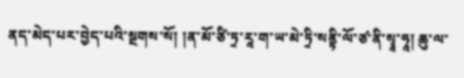ནད་མེད་པར་བྱེད་པའི་སྔགས་སོ། །ན་མོ་ཙི་ཏྲ་རཱ་ག་ཡ་མེ་ཏྲི་སནྟི་ལོ་ཙ་ནི་སྭཱ་ཧཱ། ཆུ་ལ་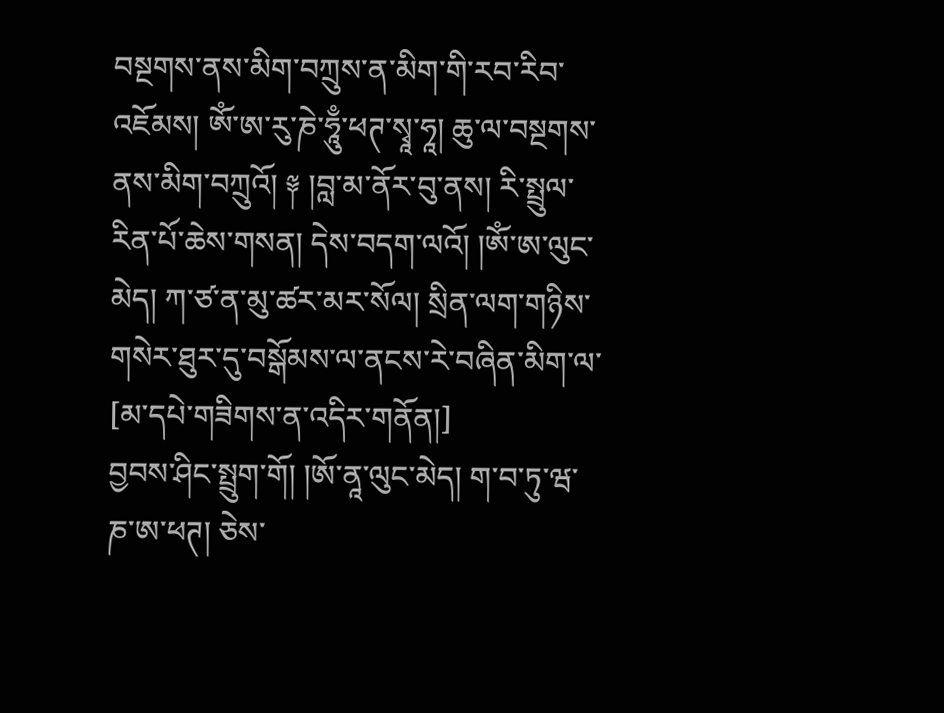བསྔགས་ནས་མིག་བཀྲུས་ན་མིག་གི་རབ་རིབ་འཇོམས། ཨོཾ་ཨ་རུ་ཎེ་ཧཱུྃ་ཕཊ་སྭཱ་ཧཱ། ཆུ་ལ་བསྔགས་ནས་མིག་བཀྲུའོ། ༈ །བླ་མ་ནོར་བུ་ནས། རི་སྤྲུལ་རིན་པོ་ཆེས་གསན། དེས་བདག་ལའོ། །ཨོཾ་ཨ་ལུང་མེད། ཀ་ཙ་ན་མུ་ཚར་མར་སོལ། སྲིན་ལག་གཉིས་གསེར་ཐུར་དུ་བསྒོམས་ལ་ནངས་རེ་བཞིན་མིག་ལ་
[མ་དཔེ་གཟིགས་ན་འདིར་གནོན།]
བྱབས་ཤིང་སྤྲུག་གོ། །ཨོ་ནཱ་ལུང་མེད། ག་བ་ཏུ་ཝ་ཎ་ཨ་ཕཊ། ཅེས་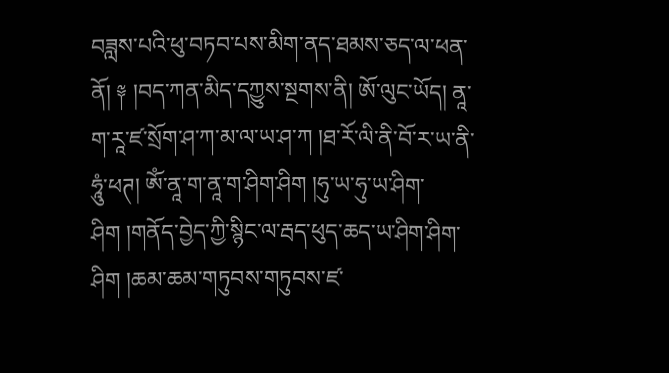བཟླས་པའི་ཕུ་བཏབ་པས་མིག་ནད་ཐམས་ཅད་ལ་ཕན་ནོ། ༈ །བད་ཀན་མིད་དཀྱུས་སྔགས་ནི། ཨོ་ལུང་ཡོད། ནཱ་ག་རཱ་ཛ་སྲོག་ཤ་ཀ་མ་ལ་ཡ་ཤ་ཀ །ཐ་རོ་ལི་ནི་བོ་ར་ཡ་ནི་ཧཱུཾ་ཕཊ། ཨོཾ་ནཱ་ག་ནཱ་ག་ཤིག་ཤིག །ཧུ་ཡ་ཧུ་ཡ་ཤིག་ཤིག །གནོད་བྱེད་ཀྱི་སྙིང་ལ་རྦད་ཕུད་ཆད་ཡ་ཤིག་ཤིག་ཤིག །ཆམ་ཆམ་གཏུབས་གཏུབས་ཛ་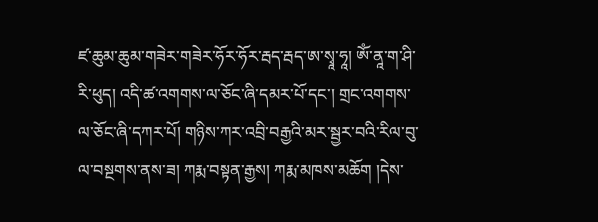ཛ་ཆུམ་ཆུམ་གཟེར་གཟེར་ཧོར་ཧོར་རྦད་རྦད་ཨ་སྭཱ་ཧཱ། ཨོཾ་ནཱ་ག་ཤི་རི་ཕུད། འདི་ཚ་འགགས་ལ་ཅོང་ཞི་དམར་པོ་དང་། གྲང་འགགས་ལ་ཅོང་ཞི་དཀར་པོ། གཉིས་ཀར་འབྲི་བརྒྱའི་མར་སྦྱར་བའི་རིལ་བུ་ལ་བསྔགས་ནས་ཟ། ཀརྨ་བསྟན་རྒྱས། ཀརྨ་མཁས་མཆོག །དེས་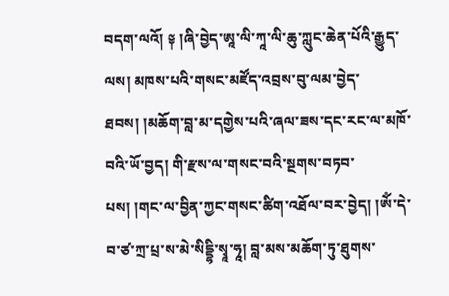བདག་ལའོ། ༈ །ཞི་བྱེད་ཨཱ་ལི་ཀཱ་ལི་ཆུ་ཀླུང་ཆེན་པོའི་རྒྱུད་ལས། མཁས་པའི་གསང་མཛོད་འབྲས་བུ་ལམ་བྱེད་ཐབས། །མཆོག་བླ་མ་དགྱེས་པའི་ཞལ་ཟས་དང་རང་ལ་མཁོ་བའི་ཡོ་བྱད། གི་རྫས་ལ་གསང་བའི་སྔགས་བཏབ་པས། །གང་ལ་བྱིན་ཀྱང་གསང་ཚིག་འཐོལ་བར་བྱེད། །ཨོཾ་དེ་བ་ཙ་ཀྲ་པྲ་ས་མེ་སིདྡྷི་སྭཱ་ཧཱ། བླ་མས་མཆོག་ཏུ་ཐུགས་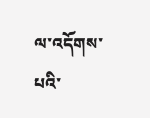ལ་འདོགས་པའི་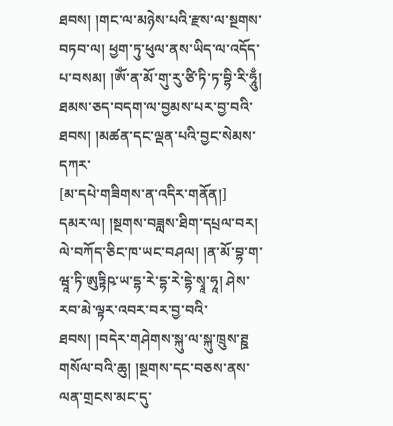ཐབས། །གང་ལ་མཉེས་པའི་རྫས་ལ་སྔགས་བཏབ་ལ། ཕྱག་ཏུ་ཕུལ་ནས་ཡིད་ལ་འདོད་པ་བསམ། །ཨོཾ་ན་མོ་གུ་རུ་ཙི་ཏི་ཏ་བྷི་རི་ཧཱུྃ། ཐམས་ཅད་བདག་ལ་བྱམས་པར་བྱ་བའི་ཐབས། །མཚན་དང་ལྡན་པའི་བྱང་སེམས་དཀར་
[མ་དཔེ་གཟིགས་ན་འདིར་གནོན།]
དམར་ལ། །སྔགས་བཟླས་ཐིག་དཔྲལ་བར། ལེ་བཀོད་ཅིང་ཁ་ཡང་བཤལ། །ན་མོ་བྷ་ག་ཝཱ་ཏི་ཨུཏྟིཥ་ཡ་དྷ་རེ་དྷ་རེ་དྷེ་སྭཱ་ཧཱ། ཤེས་རབ་མེ་ལྟར་འབར་བར་བྱ་བའི་ཐབས། །བདེར་གཤེགས་སྐུ་ལ་སྐུ་ཁྲུས་ཊྛ གསོལ་བའི་ཆུ། །སྔགས་དང་བཅས་ནས་ལན་གྲངས་མང་དུ་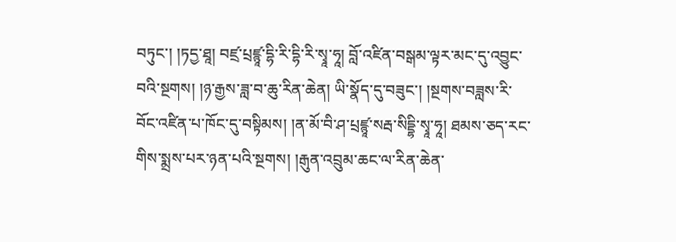བཏུང་། །ཏདྱ་ཐཱ། བཛྲ་པྲཛྙཱ་དྷི་རི་དྷི་རི་སྭཱ་ཧཱ། བློ་འཛིན་བསྒམ་ལྟར་མང་དུ་འབྱུང་བའི་སྔགས། །ཉ་རྒྱས་ཟླ་བ་ཆུ་རིན་ཆེན། ཡི་སྣོད་དུ་བཟུང་། །སྔགས་བཟླས་རི་བོང་འཛིན་པ་ཁོང་དུ་བསྟིམས། །ན་མོ་བི་ཤ་པྲཛྙཱ་སརྦ་སིདྡྷི་སྭཱ་ཧཱ། ཐམས་ཅད་རང་གིས་སྨྲས་པར་ཉན་པའི་སྔགས། །རྒུན་འབྲུམ་ཆང་ལ་རིན་ཆེན་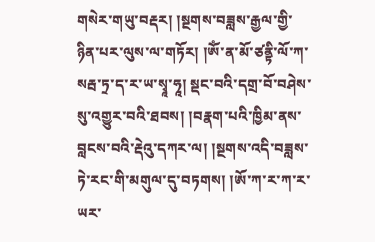གསེར་གཡུ་བརྡར། །སྔགས་བཟླས་རྒྱལ་གྱི་ཉིན་པར་ལུས་ལ་གཏོར། །ཨོཾ་ན་མོ་ཙནྟི་ལོ་ཀ་སརྦ་ཏྲ་ད་ར་ཡ་སྭཱ་ཧཱ། སྡང་བའི་དགྲ་བོ་བཤེས་སུ་འགྱུར་བའི་ཐབས། །བརྣག་པའི་ཁྱིམ་ནས་བླངས་བའི་རྡེའུ་དཀར་ལ། །སྔགས་འདི་བཟླས་ཏེ་རང་གི་མགུལ་དུ་བཏགས། །ཨོ་ཀ་ར་ཀ་ར་ཡར་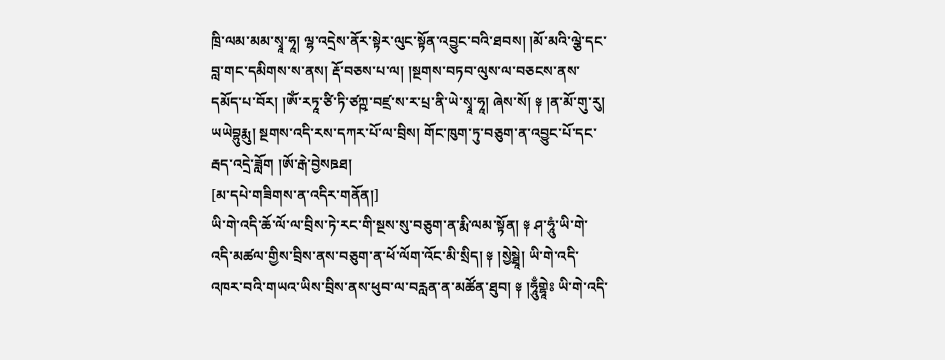ཁྲི་ལམ་མམ་སྭཱ་ཧཱ། ལྷ་འདྲེས་ནོར་སྟེར་ལུང་སྟོན་འབྱུང་བའི་ཐབས། །མོ་མའི་ལྕེ་དང་བླ་གང་དམིགས་ས་ནས། རྡོ་བཅས་པ་ལ། །སྔགས་བཏབ་ལུས་ལ་བཅངས་ནས་དམོད་པ་བོར། །ཨོཾ་རཏཱ་ཙི་ཏི་ཙཀྵ་བཛྲ་ས་ར་པྲ་ནི་ཡེ་སྭཱ་ཧཱ། ཞེས་སོ། ༈ །ན་མོ་གུ་རུ། ཡཡེབྷུརྨུ། སྔགས་འདི་རས་དཀར་པོ་ལ་བྲིས། གོང་ཁུག་ཏུ་བཅུག་ན་འབྱུང་པོ་དང་རྦད་འདྲེ་ཟློག །ཨོ་རྒེ་བྱེསཋཐ།
[མ་དཔེ་གཟིགས་ན་འདིར་གནོན།]
ཡི་གེ་འདི་ཆོ་ལོ་ལ་བྲིས་ཏེ་རང་གི་སྔས་སུ་བཅུག་ན་རྨི་ལམ་སྟོན། ༈ ཤ་ཧཱུཾ་ཡི་གེ་འདི་མཚལ་གྱིས་བྲིས་ནས་བཅུག་ན་ཕོ་ལོག་འོང་མི་སྲིད། ༈ །སྱེསྠཱེ། ཡི་གེ་འདི་འཁར་བའི་གཡའ་ཡིས་བྲིས་ནས་ཕུབ་ལ་བརླན་ན་མཚོན་ཐུབ། ༈ །ཧཱུྃགྷཱེཿ ཡི་གེ་འདི་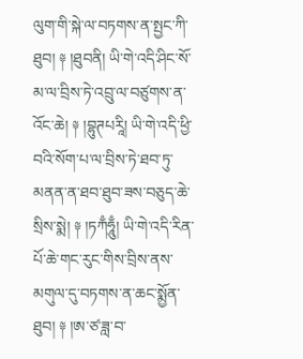ལུག་གི་སྐེ་ལ་བཏགས་ན་སྤྱང་ཀི་ཐུབ། ༈ །ཐུབནི། ཡི་གེ་འདི་ཤིང་སོ་མ་ལ་བྲིས་ཏེ་འབྲུ་ལ་བཙུགས་ན་འོང་ཆེ། ༈ །བྷུཊཔརཱི། ཡི་གེ་འདི་ཕྱི་བའི་སོག་པ་ལ་བྲིས་ཏེ་ཐབ་ཏུ་མནན་ན་ཐབ་ཐུབ་ཟས་བཅུད་ཆེ་སྲིས་སྨེ། ༈ །ཏཀྃཧཱུྃ། ཡི་གེ་འདི་རིན་པོ་ཆེ་གང་རུང་གིས་བྲིས་ནས་མགུལ་དུ་བཏགས་ན་ཆང་སྨྱོན་ཐུབ། ༈ །ཨ་ཙ་ཟླ་བ་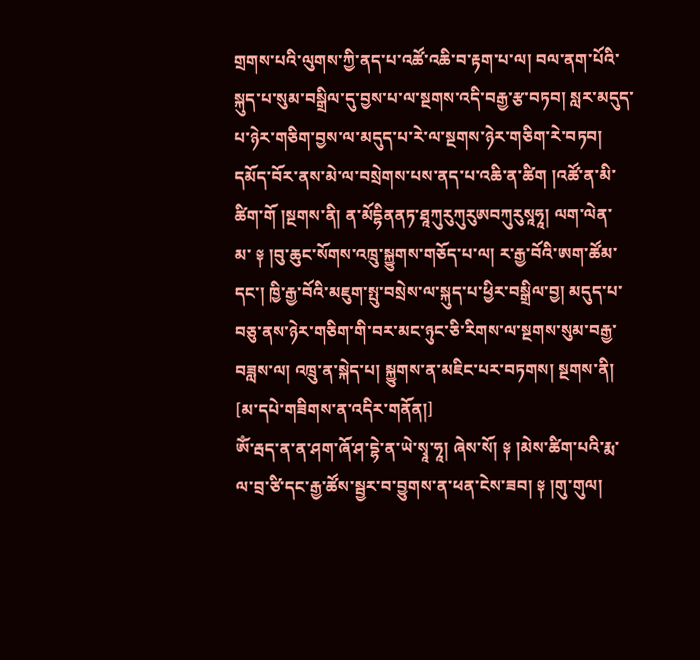གྲགས་པའི་ལུགས་ཀྱི་ནད་པ་འཚོ་འཆི་བ་རྟག་པ་ལ། བལ་ནག་པོའི་སྐུད་པ་སུམ་བསྒྲིལ་དུ་བྱས་པ་ལ་སྔགས་འདི་བརྒྱ་རྩ་བཏབ། སླར་མདུད་པ་ཉེར་གཅིག་བྱས་ལ་མདུད་པ་རེ་ལ་སྔགས་ཉེར་གཅིག་རེ་བཏབ། དམོད་བོར་ནས་མེ་ལ་བསྲེགས་པས་ནད་པ་འཆི་ན་ཚིག །འཚོ་ན་མི་ཚིག་གོ །སྔགས་ནི། ན་མོདྷིནནཏ་ཐཱཀུརུཀུརུཨབཀུརུསཱཧཱ། ལག་ལེན་མ་ ༈ །བུ་ཆུང་སོགས་འཁྲུ་སྐྱུགས་གཅོད་པ་ལ། ར་རྒྱ་བོའི་ཨག་ཚོམ་དང་། ཁྱི་རྒྱ་བོའི་མཇུག་སྤུ་བསྲེས་ལ་སྐུད་པ་ཕྱིར་བསྒྲིལ་བྱ། མདུད་པ་བཅུ་ནས་ཉེར་གཅིག་གི་བར་མང་ཉུང་ཅི་རིགས་ལ་སྔགས་སུམ་བརྒྱ་བཟླས་ལ། འཁྲུ་ན་སྐེད་པ། སྐྱུགས་ན་མཇིང་པར་བཏགས། སྔགས་ནི།
[མ་དཔེ་གཟིགས་ན་འདིར་གནོན།]
ཨོཾ་རྦད་ན་ན་ཤག་ཞོ་ཤ་དྷེ་ན་ཡེ་སྭཱ་ཧཱ། ཞེས་སོ། ༈ །མེས་ཚིག་པའི་རྨ་ལ་བྲ་ཙི་དང་རྒྱ་ཚོས་སྦྱར་བ་བྱུགས་ན་ཕན་ངེས་ཟབ། ༈ །གུ་གུལ།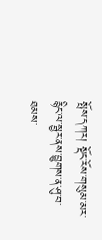སྤོས་དཀར། སྡོང་རོས་གསུམ་མར་རྙིང་ལ་སྦྱར་ནས་བྱུགས་ན་ཤུ་བ་ཐམས་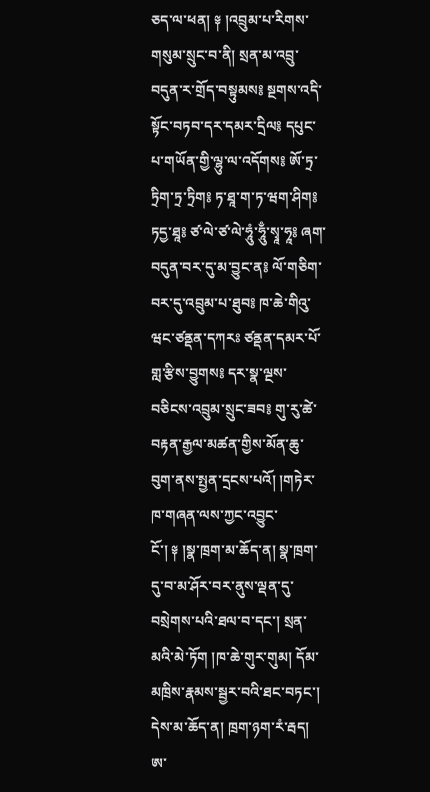ཅད་ལ་ཕན། ༈ །འབྲུམ་པ་རིགས་གསུམ་སྲུང་བ་ནི། སྲན་མ་འབྲུ་བདུན་ར་གྲོད་བསྟུམས༔ སྔགས་འདི་སྟོང་བཏབ་དར་དམར་དྲིལ༔ དཔུང་པ་གཡོན་གྱི་ལྷུ་ལ་འདོགས༔ ཨོ་ཏྲ་ཏྲིག་ཏྲ་ཏྲིག༔ ཏ་ཐཱ་ག་ཏ་ཝག་ཤིག༔ ཏདྱ་ཐཱ༔ ཙ་ལེ་ཙ་ལེ་ཧཱུཾ་ཧཱུྃ་སྭཱ་ཧཱ༔ ཞག་བདུན་བར་དུ་མ་བྱུང་ན༔ ལོ་གཅིག་བར་དུ་འབྲུམ་པ་ཐུབ༔ ཁ་ཆེ་གིའུ་ཝང་ཙནྡན་དཀརཿ ཙནྡན་དམར་པོ་གླ་རྩིས་བྱུགས༔ དར་སྣ་ལྔས་བཅིངས་འབྲུམ་སྲུང་ཟབ༔ གུ་རུ་ཚེ་བརྟན་རྒྱལ་མཚན་གྱིས་མོན་ཆུ་བུག་ནས་སྤྱན་དྲངས་པའོ། །གཏེར་ཁ་གཞན་ལས་ཀྱང་འབྱུང་ངོ་། ༈ །སྣ་ཁྲག་མ་ཆོད་ན། སྣ་ཁྲག་དུ་བ་མ་ཤོར་བར་ནུས་ལྡན་དུ་བསྲེགས་པའི་ཐལ་བ་དང་། སྲན་མའི་མེ་ཏོག །ཁ་ཆེ་གུར་གུམ། དོམ་མཁྲིས་རྣམས་སྦྱར་བའི་ཐང་བཏང་། དེས་མ་ཆོད་ན། ཁྲག་ཉག་རཾ་རྦད། ཨ་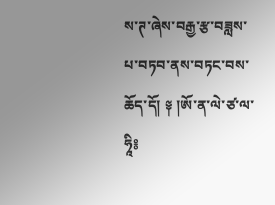ས་ཊ་ཞེས་བརྒྱ་རྩ་བཟླས་པ་བཏབ་ནས་བཏང་བས་ཆོད་དོ། ༈ །ཨོ་ན་ལེ་ཙ་ལ་ཧཱི༔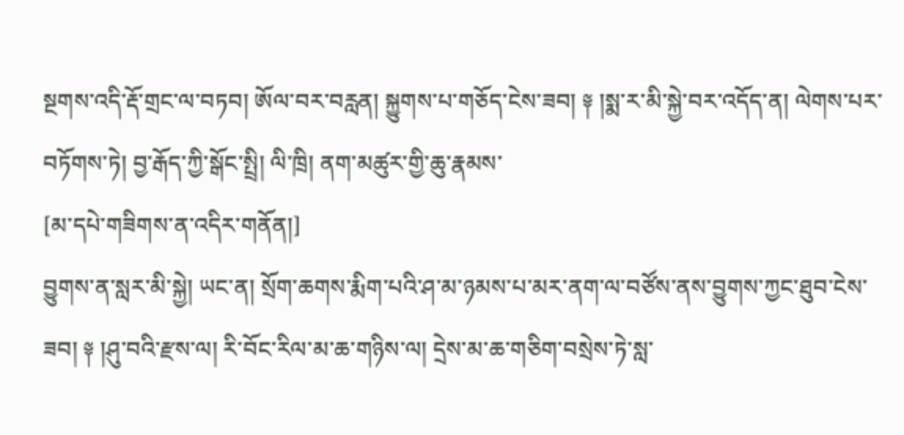སྔགས་འདི་རྡོ་གྲང་ལ་བཏབ། ཨོལ་བར་བརླན། སྐྱུགས་པ་གཅོད་ངེས་ཟབ། ༈ །སྨ་ར་མི་སྐྱེ་བར་འདོད་ན། ལེགས་པར་བཏོགས་ཏེ། བྱ་རྒོད་ཀྱི་སྒོང་སྤྲི། ལི་ཁྲི། ནག་མཚུར་གྱི་ཆུ་རྣམས་
[མ་དཔེ་གཟིགས་ན་འདིར་གནོན།]
བྱུགས་ན་སླར་མི་སྐྱེ། ཡང་ན། སྲོག་ཆགས་རྨིག་པའི་ཤ་མ་ཉམས་པ་མར་ནག་ལ་བཙོས་ནས་བྱུགས་ཀྱང་ཐུབ་ངེས་ཟབ། ༈ །ཤུ་བའི་རྫས་ལ། རི་བོང་རིལ་མ་ཆ་གཉིས་ལ། དྲེས་མ་ཆ་གཅིག་བསྲེས་ཏེ་སླ་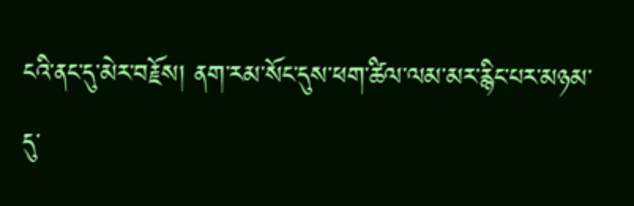ངའི་ནང་དུ་མེར་བརྗོས། ནག་རམ་སོང་དུས་ཕག་ཚིལ་ལམ་མར་རྙིང་པར་མཉམ་དུ་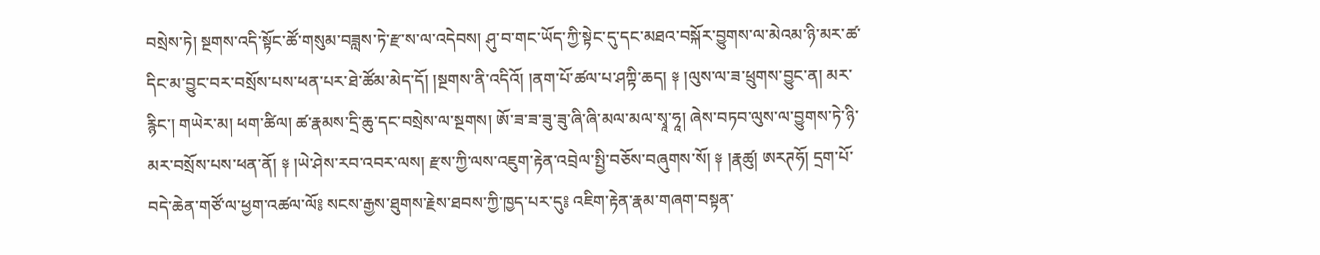བསྲེས་ཏེ། སྔགས་འདི་སྟོང་ཚོ་གསུམ་བཟླས་ཏེ་རྫ་ས་ལ་འདེབས། ཤུ་བ་གང་ཡོད་ཀྱི་སྟེང་དུ་དང་མཐའ་བསྐོར་བྱུགས་ལ་མེའམ་ཉི་མར་ཚ་དིང་མ་བྱུང་བར་བསྲོས་པས་ཕན་པར་ཐེ་ཚོམ་མེད་དོ། །སྔགས་ནི་འདིའོ། །ནག་པོ་ཚལ་པ་ཤཀྟི་ཆད། ༈ །ལུས་ལ་ཟ་ཕྲུགས་བྱུང་ན། མར་རྙིང་། གཡེར་མ། ཕག་ཚིལ། ཚ་རྣམས་དྲི་ཆུ་དང་བསྲེས་ལ་སྔགས། ཨོ་ཟ་ཟ་ཟུ་ཟུ་ཞི་ཞི་མལ་མལ་སྭཱ་ཧཱ། ཞེས་བཏབ་ལུས་ལ་བྱུགས་ཏེ་ཉི་མར་བསྲོས་པས་ཕན་ནོ། ༈ །ཡེ་ཤེས་རབ་འབར་ལས། རྫས་ཀྱི་ལས་འཇུག་རྟེན་འབྲེལ་སྤྱི་བཅོས་བཞུགས་སོ། ༈ །རྣཚུ། ཨརཊཧོ། དྲག་པོ་བདེ་ཆེན་གཙོ་ལ་ཕྱག་འཚལ་ལོ༔ སངས་རྒྱས་ཐུགས་རྗེས་ཐབས་ཀྱི་ཁྱད་པར་དུ༔ འཇིག་རྟེན་རྣམ་གཞག་བསྟན་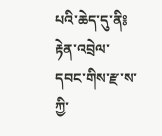པའི་ཆེད་དུ་ནི༔ རྟེན་འབྲེལ་དབང་གིས་རྫ་ས་ཀྱི་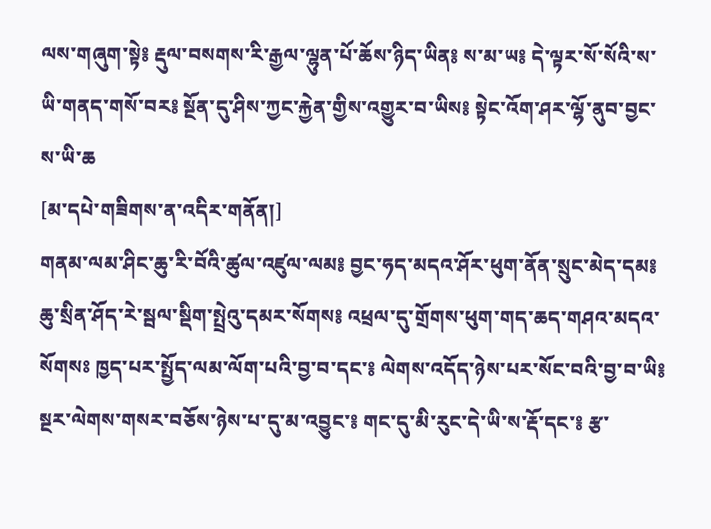ལས་གཞུག་སྟེ༔ རྡུལ་བསགས་རི་རྒྱལ་ལྷུན་པོ་ཆོས་ཉིད་ཡིན༔ ས་མ་ཡ༔ དེ་ལྟར་སོ་སོའི་ས་ཡི་གནད་གསོ་བར༔ སྔོན་དུ་ཤིས་ཀྱང་རྐྱེན་གྱིས་འགྱུར་བ་ཡིས༔ སྟེང་འོག་ཤར་ལྷོ་ནུབ་བྱང་ས་ཡི་ཆ
[མ་དཔེ་གཟིགས་ན་འདིར་གནོན།]
གནམ་ལམ་ཤིང་ཆུ་རི་བོའི་ཚུལ་འཛུལ་ལམ༔ བྱང་ཧད་མདའ་ཤོར་ཕུག་ནོན་སྲུང་མེད་དམ༔ ཆུ་སྲིན་ཤོད་རེ་སྦལ་སྡིག་སྤྲེའུ་དམར་སོགས༔ འཕྲལ་དུ་གྲོགས་ཕུག་གད་ཆད་གཤའ་མདའ་སོགསཿ ཁྱད་པར་སྤྱོད་ལམ་ལོག་པའི་བྱ་བ་དང་༔ ལེགས་འདོད་ཉེས་པར་སོང་བའི་བྱ་བ་ཡི༔ སྔར་ལེགས་གསར་བཅོས་ཉེས་པ་དུ་མ་འབྱུང་༔ གང་དུ་མི་རུང་དེ་ཡི་ས་རྡོ་དང་༔ རྩ་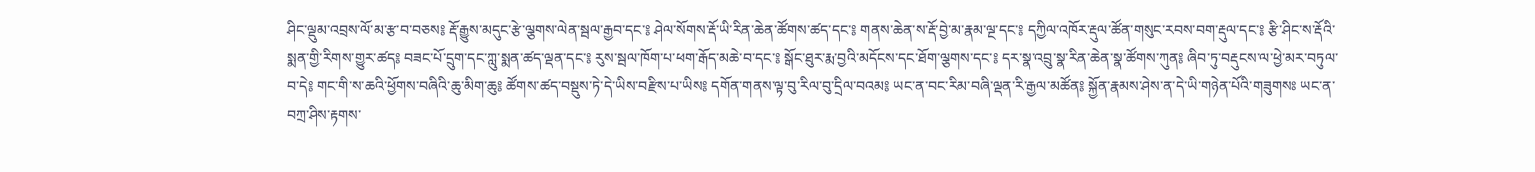ཤིང་ལྡུམ་འབྲས་ལོ་མ་རྩ་བ་བཅས༔ རྡོ་རྒྱུས་མདུང་རྩེ་ལྕགས་ལེན་སྦལ་རྒྱབ་དང་༔ ཤེལ་སོགས་རྡོ་ཡི་རིན་ཆེན་ཚོགས་ཚད་དང་༔ གནས་ཆེན་ས་རྡོ་བྱེ་མ་རྣམ་ལྔ་དང་༔ དཀྱིལ་འཁོར་རྡུལ་ཚོན་གསུང་རབས་བག་རྡུལ་དང་༔ རྩི་ཤིང་ས་རྡོའི་སྨན་གྱི་རིགས་གྱུར་ཚད༔ བཟང་པོ་དྲུག་དང་ཀླུ་སྨན་ཚད་ལྡན་དང་༔ རུས་སྦལ་ཁོག་པ་ཕག་རྒོད་མཆེ་བ་དང་༔ སྒོང་ཐུར་རྨ་བྱའི་མདོངས་དང་ཐོག་ལྕགས་དང་༔ དར་སྣ་འབྲུ་སྣ་རིན་ཆེན་སྣ་ཚོགས་ཀུན༔ ཞིབ་ཏུ་བརྡུངས་ལ་ཕྱེ་མར་བཏུལ་བ་དེ༔ གང་གི་ས་ཆའི་ཕྱོགས་བཞིའི་ཆུ་མིག་ཆུ༔ ཚོགས་ཚད་བསྡུས་ཏེ་དེ་ཡིས་བརྫིས་པ་ཡིས༔ དགོན་གནས་ལྟ་བུ་རིལ་བུ་དྲིལ་བའམ༔ ཡང་ན་བང་རིམ་བཞི་ལྡན་རི་རྒྱལ་མཚོན༔ སྐྱོན་རྣམས་ཤེས་ན་དེ་ཡི་གཉེན་པོའི་གཟུགསཿ ཡང་ན་བཀྲ་ཤིས་རྟགས་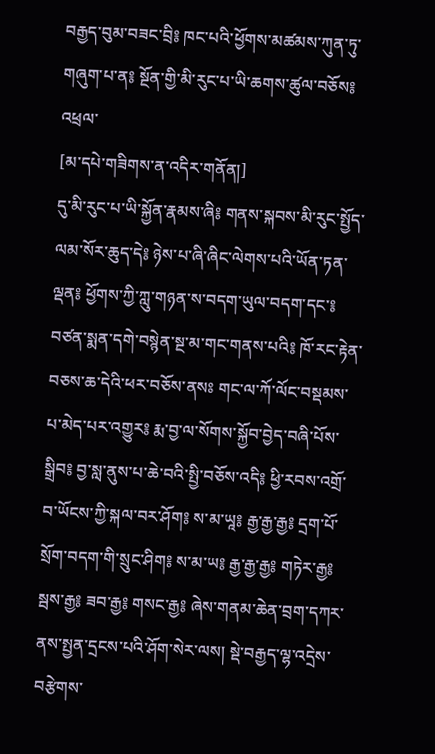བརྒྱད་བུམ་བཟང་བྲི༔ ཁང་པའི་ཕྱོགས་མཚམས་ཀུན་ཏུ་གཞུག་པ་ན༔ སྔོན་གྱི་མི་རུང་པ་ཡི་ཆགས་ཚུལ་བཅོས༔ འཕྲལ་
[མ་དཔེ་གཟིགས་ན་འདིར་གནོན།]
དུ་མི་རུང་པ་ཡི་སྐྱོན་རྣམས་ཞི༔ གནས་སྐབས་མི་རུང་སྤྱོད་ལམ་སོར་ཆུད་དེ༔ ཉེས་པ་ཞི་ཞིང་ལེགས་པའི་ཡོན་ཏན་ལྡན༔ ཕྱོགས་ཀྱི་ཀླུ་གཉན་ས་བདག་ཡུལ་བདག་དང་༔ བཙན་སྨན་དགེ་བསྙེན་སྔ་མ་གང་གནས་པའི༔ ཁོ་རང་རྟེན་བཅས་ཆ་དེའི་ཕར་བཅོས་ནསཿ གང་ལ་ཀོ་ལོང་བསྡམས་པ་མེད་པར་འགྱུར༔ རྨ་བྱ་ལ་སོགས་སྐྱོབ་བྱེད་བཞི་པོས་སྒྲིབ༔ བྱ་སླ་ནུས་པ་ཆེ་བའི་སྤྱི་བཅོས་འདི༔ ཕྱི་རབས་འགྲོ་བ་ཡོངས་ཀྱི་སྐལ་བར་ཤོག༔ ས་མ་ཡཱ༔ རྒྱ་རྒྱ་རྒྱ༔ དྲག་པོ་སྲོག་བདག་གི་སྲུང་ཤིག༔ ས་མ་ཡ༔ རྒྱ་རྒྱ་རྒྱ༔ གཏེར་རྒྱ༔ སྦས་རྒྱ༔ ཟབ་རྒྱ༔ གསང་རྒྱ༔ ཞེས་གནམ་ཆེན་བྲག་དཀར་ནས་སྤྱན་དྲངས་པའི་ཤོག་སེར་ལས། སྡེ་བརྒྱད་ལྷ་འདྲེས་བརྩེགས་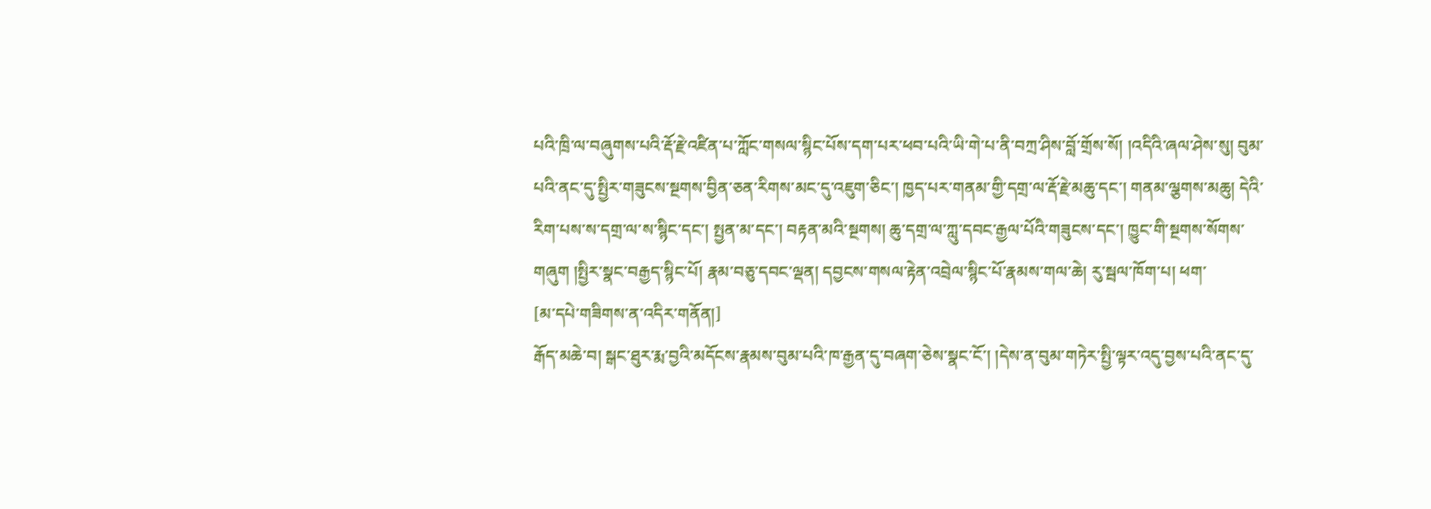པའི་ཁྲི་ལ་བཞུགས་པའི་རྡོ་རྗེ་འཛིན་པ་ཀློང་གསལ་སྙིང་པོས་དག་པར་ཕབ་པའི་ཡི་གེ་པ་ནི་བཀྲ་ཤིས་བློ་གྲོས་སོ། །འདིའི་ཞལ་ཤེས་སུ། བུམ་པའི་ནང་དུ་སྤྱིར་གཟུངས་སྔགས་བྱིན་ཅན་རིགས་མང་དུ་འཇུག་ཅིང་། ཁྱད་པར་གནམ་གྱི་དགྲ་ལ་རྡོ་རྗེ་མཆུ་དང་། གནམ་ལྕགས་མཆུ། དེའི་རིག་པས་ས་དགྲ་ལ་ས་སྙིང་དང་། སྤྱན་མ་དང་། བརྟན་མའི་སྔགས། ཆུ་དགྲ་ལ་ཀླུ་དབང་རྒྱལ་པོའི་གཟུངས་དང་། ཁྱུང་གི་སྔགས་སོགས་གཞུག །སྤྱིར་སྣང་བརྒྱད་སྙིང་པོ། རྣམ་བཅུ་དབང་ལྡན། དབྱངས་གསལ་རྟེན་འབྲེལ་སྙིང་པོ་རྣམས་གལ་ཆེ། རུ་སྦལ་ཁོག་པ། ཕག་
[མ་དཔེ་གཟིགས་ན་འདིར་གནོན།]
རྒོད་མཆེ་བ། སྒང་ཐུར་རྨ་བྱའི་མདོངས་རྣམས་བུམ་པའི་ཁ་རྒྱན་དུ་བཞག་ཅེས་སྣང་ངོ་། །དེས་ན་བུམ་གཏེར་སྤྱི་ལྟར་འདུ་བྱས་པའི་ནང་དུ་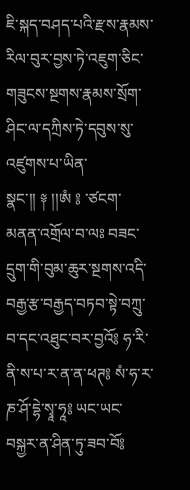ཇི་སྐད་བཤད་པའི་རྫས་རྣམས་རིལ་བུར་བྱས་ཏེ་འཇུག་ཅིང་གཟུངས་སྔགས་རྣམས་སྲོག་ཤིང་ལ་དཀྲིས་ཏེ་དབུས་སུ་འཛུགས་པ་ཡིན་སྣང་།། ༈ །།ཨཾ ༔ ་ཙངག་མནན་འགྲོལ་བ་ལཿ བཟང་དྲུག་གི་བུམ་ཆུར་སྔགས་འདི་བརྒྱ་རྩ་བརྒྱད་བཏབ་སྟེ་བཀྲུ་བ་དང་འཐུང་བར་བྱའོ༔ ཧ་རི་ནི་ས་པ་ར་ན་ན་ཕཊ༔ སཾ་ཧ་ར་ཎ་ཤོ་དྷེ་སྭཱ་ཧཱ༔ ཡང་ཡང་བསྐྱར་ན་ཤིན་ཏུ་ཟབ་བོ༔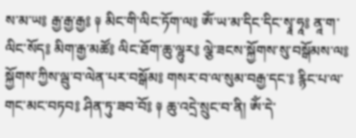ས་མ་ཡ༔ རྒྱ་རྒྱ་རྒྱ༔ ༈ མིང་གི་ལིང་ཏོག་ལ༔ ཨོཾ་ཡ་མ་དིང་དིང་སྭཱ་ཧཱ༔ ནཱ་ག་ལིང་སོད༔ མིག་རྒྱ་མཚོ༔ ལིང་ཐོག་ཆུ་ལྷུར༔ ལྕེ་ཟངས་སྐྱོགས་སུ་བསྒོམས་ལ༔ སྐྱོགས་ཀྱིས་ལྦུ་བ་ལེན་པར་བསྒོམ༔ གསར་བ་ལ་སུམ་བརྒྱ་དང་༔ རྙིང་པ་ལ་གང་མང་བཏབ༔ ཤིན་ཏུ་ཟབ་བོ༔ ༈ ཆུ་འདྲེ་སྲུང་བ་ནི། ཨོཾ་དེ་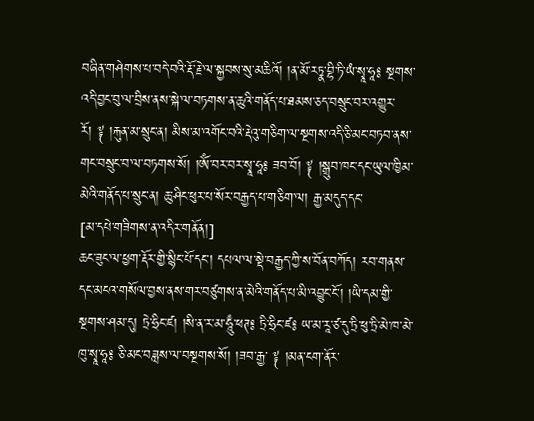བཞིན་གཤེགས་པ་བདེ་བའི་རྡོ་རྗེ་ལ་སྐྱབས་སུ་མཆིའོ། །ན་མོ་རཏྣ་བྷི་ཏི་ཡཾ་སྭཱ་ཧཱ༔ སྔགས་འདི་བྱང་བུ་ལ་བྲིས་ནས་སྐེ་ལ་བཏགས་ན་ཆུའི་གནོད་པ་ཐམས་ཅད་བསྲུང་བར་འགྱུར་རོ། ༈ །རྐུན་མ་སྲུང་ན། མིས་མ་འགོང་བའི་རྡེའུ་གཅིག་ལ་སྔགས་འདི་ཅི་མང་བཏབ་ནས་གང་བསྲུང་བ་ལ་བཏགས་སོ། །ཨོཾ་བར་བར་སྭཱ་ཧཱ༔ ཟབ་བོ། ༈ །སྒྲུབ་ཁང་དང་ཡུལ་ཁྱིམ་མེའི་གནོད་པ་སྲུང་ན། ཆུ་ཤིང་ཕུར་པ་སོར་བརྒྱད་པ་གཅིག་ལ། རྒྱ་མདུད་དང་
[མ་དཔེ་གཟིགས་ན་འདིར་གནོན།]
ཆང་ཟུང་ལ་ཕྱག་རྡོར་གྱི་སྙིང་པོ་དང་། དཔལ་ལ་སྡེ་བརྒྱད་ཀྱི་ས་བོན་བཀོད། རབ་གནས་དང་མངའ་གསོལ་བྱས་ནས་གར་བཙུགས་ན་མེའི་གནོད་པ་མི་འབྱུང་ངོ་། །ཡི་དམ་གྱི་སྔགས་ཤམ་དུ། ཏྲེ་ཧྲིང་ཛ། །སི་ན་ར་མ་ཧཱུྃ་ཕཊ༔ ཏྲི་ཧྲིང་ཛ༔ ཡ་མ་རཱ་ཙ་དུ་ཏྲི་ཕུ་ཏྲི་མེ་ཁ་མེ་ཁུ་སྭཱ་ཧཱ༔ ཅི་མང་བཟླས་ལ་བསྔགས་སོ། །ཟབ་རྒྱ་ ༈ །མན་ངག་ནོར་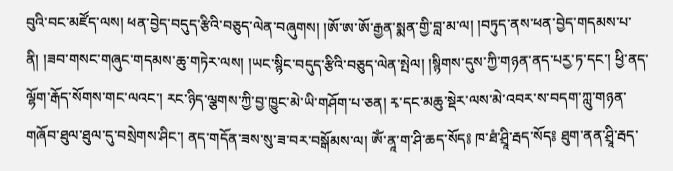བུའི་བང་མཛོད་ལས། ཕན་བྱེད་བདུད་རྩིའི་བཅུད་ལེན་བཞུགས། །ཨོ་ཨ་ཨོ་རྒྱན་སྨན་གྱི་བླ་མ་ལ། །བཏུད་ནས་ཕན་བྱེད་གདམས་པ་ནི། །ཟབ་གསང་གཞུང་གདམས་ཆུ་གཏེར་ལས། །ཡང་སྙིང་བདུད་རྩིའི་བཅུད་ལེན་སྤེལ། །སྙིགས་དུས་ཀྱི་གཉན་ནད་པརྱ་ཏ་དང་། ཕྱི་ནད་ལྷོག་རྒོད་སོགས་གང་ལའང་། རང་ཉིད་ལྕགས་ཀྱི་བྱ་ཁྱུང་མེ་ཡི་གཤོག་པ་ཅན། རྭ་དང་མཆུ་སྡེར་ལས་མེ་འབར་ས་བདག་ཀླུ་གཉན་གཞོབ་ཐུལ་ཐུལ་དུ་བསྲེགས་ཤིང་། ནད་གདོན་ཟས་སུ་ཟ་བར་བསྒོམས་ལ། ཨོཾ་ནཱ་ག་ཤི་ཆད་སོད༔ ཁ་ཐཾ་ཤྲཱི་རྦད་སོད༔ ཐུག་ནན་ཤྲཱི་རྦད་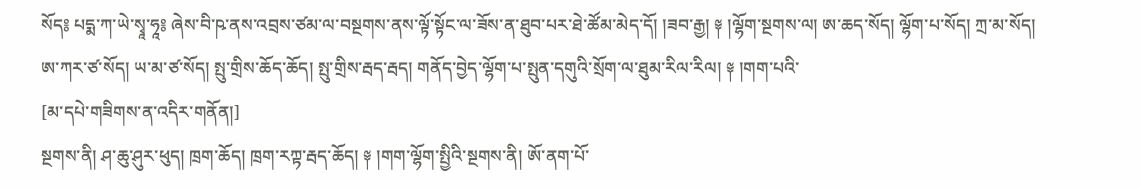སོད༔ པདྨ་ཀ་ཡེ་སྭཱ་ཧཱ༔ ཞེས་བི་ཥ་ནས་འབྲས་ཙམ་ལ་བསྔགས་ནས་ལྟོ་སྟོང་ལ་ཟོས་ན་ཐུབ་པར་ཐེ་ཚོམ་མེད་དོ། །ཟབ་རྒྱ། ༈ །ལྷོག་སྔགས་ལ། ཨ་ཆད་སོད། ལྷོག་པ་སོད། ཀྲ་མ་སོད། ཨ་ཀར་ཙ་སོད། ཡ་མ་ཙ་སོད། སྤུ་གྲིས་ཆོད་ཆོད། སྤུ་གྲིས་རྦད་རྦད། གནོད་བྱེད་ལྷོག་པ་སྤུན་དགུའི་སྲོག་ལ་ཐུམ་རིལ་རིལ། ༈ །གག་པའི་
[མ་དཔེ་གཟིགས་ན་འདིར་གནོན།]
སྔགས་ནི། ཤ་ཆུ་ཤུར་ཕུད། ཁྲག་ཆོད། ཁྲག་རཀྟ་རྦད་ཆོད། ༈ །གག་ལྷོག་སྤྱིའི་སྔགས་ནི། ཨོ་ནག་པོ་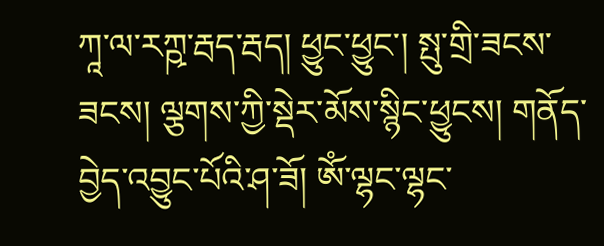ཀཱ་ལ་རཀྵ་རྦད་རྦད། ཕྱུང་ཕྱུང་། སྤུ་གྲི་ཟངས་ཟངས། ལྕགས་ཀྱི་སྡེར་མོས་སྙིང་ཕྱུངས། གནོད་བྱེད་འབྱུང་པོའི་ཤ་ཟོ། ཨོཾ་ལྷང་ལྷང་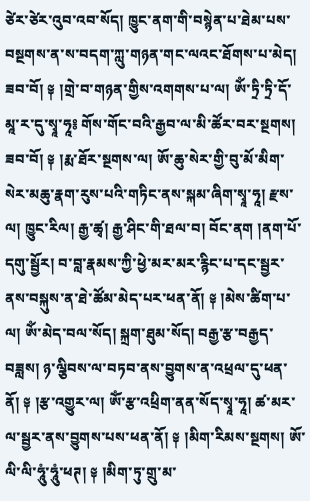ཙེར་ཙེར་འུབ་འབ་སོད། ཁྱུང་ནག་གི་བསྙེན་པ་ཐེམ་པས་བསྔགས་ན་ས་བདག་ཀླུ་གཉན་གང་ལའང་ཐོགས་པ་མེད། ཟབ་བོ། ༈ །གྲེ་བ་གཉན་གྱིས་འགགས་པ་ལ། ཨོཾ་ཏྲི་ཏྲི་དོ་མཱ་ར་དུ་སྭཱ་ཧཱ༔ གོས་གོང་བའི་རྒྱབ་ལ་མི་ཚོར་བར་སྔགས། ཟབ་བོ། ༈ །རྨ་ཐོར་སྔགས་ལ། ཨོ་ཆུ་སེར་གྱི་བུ་མོ་མིག་སེར་མཆུ་རྣག་རུས་པའི་གཏིང་ནས་སྐམ་ཞིག་སྭཱ་ཧཱ། རྫས་ལ། ཁྱུང་རིལ། རྒྱ་ཚྭ། རྒྱ་ཤིང་གི་ཐལ་བ། བོང་ནག །ནག་པོ་དགུ་སྦྱོར། བ་བླ་རྣམས་ཀྱི་ཕྱེ་མར་མར་རྙིང་པ་དང་སྦྱར་ནས་བསྐུས་ན་ཐེ་ཚོམ་མེད་པར་ཕན་ནོ། ༈ །མེས་ཚིག་པ་ལ། ༀ་མེད་བལ་སོད། སྐྲག་ཐུམ་སོད། བརྒྱ་རྩ་བརྒྱད་བཟླས། ཉ་ལྕིབས་ལ་བཏབ་ནས་བྱུགས་ན་འཕྲལ་དུ་ཕན་ནོ། ༈ །རྩ་འགྱུར་ལ། ཨོཾ་རྩ་འཕྲིག་ནན་སོད་སྭཱ་ཧཱ། ཚ་མར་ལ་སྦྱར་ནས་བྱུགས་པས་ཕན་ནོ། ༈ །མིག་རིམས་སྔགས། ཨོ་ལི་ལི་ཧཱུཾ་ཧཱུཾ་ཕཊ། ༈ །མིག་ཏུ་གྲུ་མ་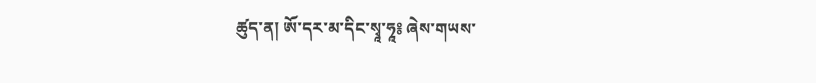ཚུད་ན། ཨོ་དར་མ་དིང་སྭཱ་ཧཱ༔ ཞེས་གཡས་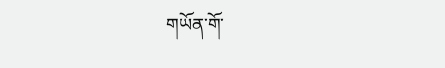གཡོན་གོ་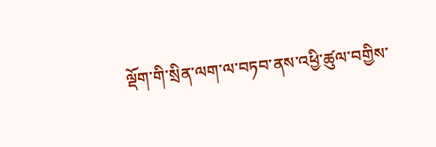ལྡོག་གི་སྲིན་ལག་ལ་བཏབ་ནས་འཕྱི་ཚུལ་བགྱིས་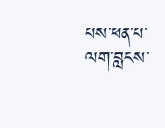པས་ཕན་པ་ལག་བླངས་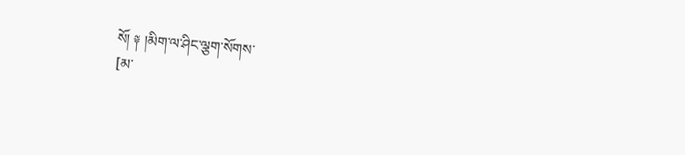སོ། ༈ །མིག་ལ་ཤིང་ལྕག་སོགས་
[མ་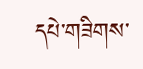དཔེ་གཟིགས་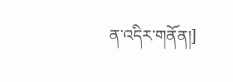ན་འདིར་གནོན།]